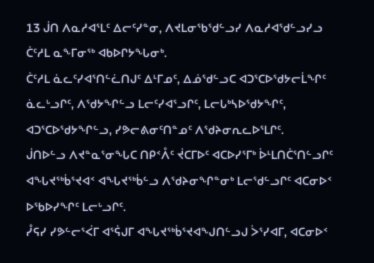13 ᒎᑎ ᐱᓇᓱᐊᕐᒪᑦ ᐃᓕᑦᓯᓐᓂ, ᐱᔪᒪᓂᖃᖁᓪᓗᓯ ᐱᓇᓱᐊᖁᓪᓗᓯᓗ ᑖᑦᓱᒪ ᓇᖕᒥᓂᖅ ᐊᑲᐅᒋᔭᖓᓂᒃ.
ᑖᑦᓱᒪ ᓈᓚᑦᓯᐊᕐᑎᓪᓛᑎᒍᑦ ᐃᒻᒥᓄᑦ, ᐃᓅᖁᓪᓗᑕ ᐊᑐᕐᑕᐅᖁᔭᓕᒫᖏᑦ ᓈᓚᒡᓗᒋᑦ, ᐱᖁᔭᖏᓪᓗ ᒪᓕᑦᓯᐊᕐᓗᒋᑦ, ᒪᓕᒐᒃᓴᐅᖁᔭᖏᑦ, ᐊᑐᕐᑕᐅᖁᔭᖏᓪᓗ, ᓯᕗᓕᕕᓂᑦᑎᓐᓄᑦ ᐱᖁᔨᓂᕆᓚᐅᕐᒪᒋᑦ.
ᒎᑎᐅᓪᓗ ᐱᔪᓐᓇᕐᓂᖓᑕ ᑎᑭᑉᐰᑦ ᔫᑕᒥᐅᑦ ᐊᑕᐅᓯᕐᒥᒃ ᐆᒻᒪᑎᑖᕐᑎᓪᓗᒋᑦ ᐊᖓᔪᖅᑳᕐᔪᐊᑉ ᐊᖓᔪᖅᑳᓪᓗ ᐱᖁᔨᓂᖏᓐᓂᒃ ᒪᓕᖁᓪᓗᒋᑦ ᐊᑕᓂᐅᑉ ᐅᖃᐅᓯᖏᑦ ᒪᓕᒡᓗᒋᑦ.
ᓮᕋᓯ ᓯᕗᓪᓕᕐᐹᒥ ᐊᕐᕌᒍᒥ ᐊᖓᔪᖅᑳᕐᔪᐊᖑᑎᓪᓗᒍ ᐴᕐᓯᐊᒥ, ᐊᑕᓂᐅᑉ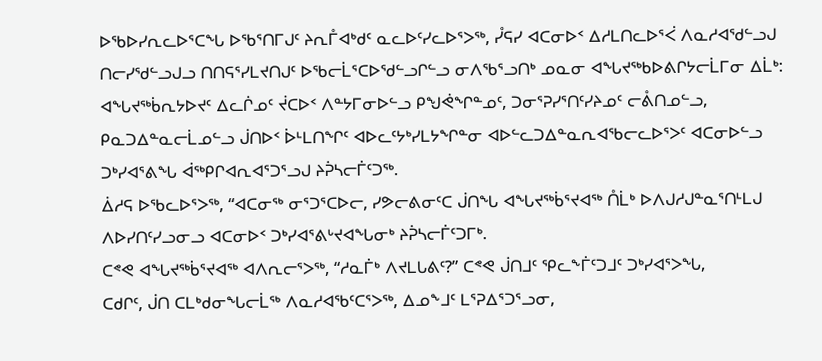ᐅᖃᐅᓯᕆᓚᐅᕐᑕᖓ ᐅᖃᕐᑎᒥᒍᑦ ᔨᕆᒤᐊᒃᑯᑦ ᓇᓚᐅᑦᓯᓚᐅᕐᐳᖅ, ᓮᕋᓯ ᐊᑕᓂᐅᑉ ᐃᓱᒪᑎᓚᐅᕐᐹ ᐱᓇᓱᐊᖁᓪᓗᒍ ᑎᓕᓯᖁᓪᓗᒍᓗ ᑎᑎᕋᕐᓯᒪᔪᑎᒍᑦ ᐅᖃᓕᒫᕐᑕᐅᖁᓪᓗᒋᓪᓗ ᓂᐱᖃᕐᓗᑎᒃ ᓄᓇᓂ ᐊᖓᔪᖅᑲᐅᕕᒋᔭᓕᒫᒥᓂ ᐃᒫᒃ:
ᐊᖓᔪᖅᑳᕆᔭᐅᔪᑦ ᐃᓚᒌᓄᑦ ᔫᑕᐅᑉ ᐱᓐᔭᒥᓂᐅᓪᓗ ᑭᖑᕚᖏᓐᓄᑦ, ᑐᓂᕐᕈᓯᕐᑎᑦᓯᔨᓄᑦ ᓕᕔᑎᓄᓪᓗ, ᑭᓇᑐᐃᓐᓇᓕᒫᓄᓪᓗ ᒎᑎᐅᑉ ᐆᒻᒪᑎᖏᑦ ᐊᐅᓚᑦᔭᒃᓯᒪᔭᖏᓐᓂ ᐊᐅᓪᓚᑐᐃᓐᓇᕆᐊᖃᓕᓚᐅᕐᐳᑦ ᐊᑕᓂᐅᓪᓗ ᑐᒃᓯᐊᕐᕕᖓ ᐋᖅᑭᒋᐊᕆᐊᕐᑐᕐᓗᒍ ᔨᕉᓴᓕᒦᑦᑐᖅ.
ᐄᓱᕋ ᐅᖃᓚᐅᕐᐳᖅ, “ᐊᑕᓂᖅ ᓂᕐᑐᕐᑕᐅᓕ, ᓯᕗᓕᕕᓂᑦᑕ ᒎᑎᖓ ᐊᖓᔪᖅᑳᕐᔪᐊᖅ ᑍᒫᒃ ᐅᐱᒍᓱᒍᓐᓇᕐᑎᒻᒪᒍ ᐱᐅᓯᑎᑦᓯᓗᓂᓗ ᐊᑕᓂᐅᑉ ᑐᒃᓯᐊᕐᕕᒡᔪᐊᖓᓂᒃ ᔨᕉᓴᓕᒦᑦᑐᒥᒃ.
ᑕᕝᕙ ᐊᖓᔪᖅᑳᕐᔪᐊᖅ ᐊᐱᕆᓕᕐᐳᖅ, “ᓱᓇᒦᒃ ᐱᔪᒪᒐᕕᑦ?” ᑕᕝᕙ ᒎᑎᒧᑦ ᕿᓚᖕᒦᑦᑐᒧᑦ ᑐᒃᓯᐊᕐᐳᖓ,
ᑕᑯᒋᑦ, ᒎᑎ ᑕᒪᒃᑯᓂᖓᓕᒫᖅ ᐱᓇᓱᐊᖃᑦᑕᕐᐳᖅ, ᐃᓄᖕᒧᑦ ᒪᕐᕈᐃᕐᑐᕐᓗᓂ,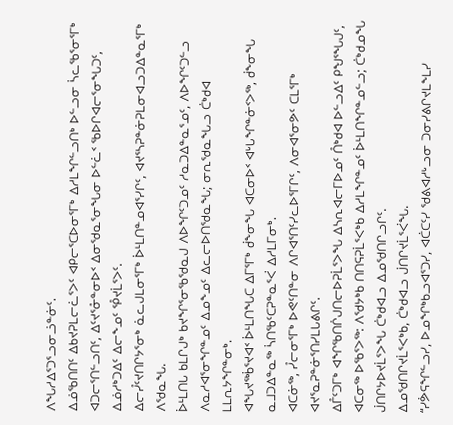ᐱᖓᓱᐃᕐᑐᕐᓗᓂᓘᓐᓃᑦ.
ᐃᓅᖃᑎᑎᑦ ᐃᑲᔪᕈᒪᓕᓛᕐᐳᑦ ᐊᑭᓕᕐᑕᐅᓂᕐᒥᒃ ᐃᓱᒪᖏᓪᓗᑎᒃ ᐅᓪᓗᓂ ᓵᓚᖃᕐᓂᕐᒥᒃ ᐊᑐᓕᕐᑎᓪᓗᑎᑦ, ᐃᑦᔪᕐᓁᓐᓂᐅᑉ ᐃᓂᖁᓇᕐᓂᖓᓂ ᐅᓪᓛᑉ ᖃᐅᒋᐊᓕᕐᓂᖓᑐᑦ, ᐃᓅᓱᒃᑐᐃᑦ ᐃᓕᖕᓄᑦ ᕾᔪᒫᕐᐳᑦ.
ᐃᓕᓮᑦᔪᑎᒋᔭᕐᓂᒃ ᓈᓚᒍᒪᓂᕐᒥᒃ ᐆᒻᒪᑎᓐᓄᐊᕐᓯᒋᑦ, ᐊᔪᕐᓴᕈᓐᓃᕈᒪᓂᐊᓗᑐᐃᓐᓇᕐᒥᒃ ᐱᖁᓇᖓ.
ᐆᒻᒪᑎᒐ ᑲᒪᒋᒍᒃ ᑲᔪᖏᕐᓂᖃᖁᓇᒍ ᐱᐅᖏᑦᑐᓄᑦ ᓱᓇᑐᐃᓐᓇᕐᓄᑦ, ᐱᐅᖏᑦᑐᓪᓗ ᐱᓇᓱᐊᕐᓂᖏᓐᓄᑦ ᐃᓄᖕᓄᑦ ᐃᓚᓕᐅᑎᖁᓇᖓ; ᓂᕆᖁᓇᖓᓗ ᑖᒃᑯᐊ ᒪᒪᕆᔭᖏᓐᓂᒃ.
ᐊᖓᔪᖅᑳᕐᔪᐊᑉ ᐆᒻᒪᑎᖓᑕ ᐃᒥᕐᒥᒃ ᑰᖕᓂᖓ ᐊᑕᓂᐅᑉ ᐊᒡᒐᖏᓐᓃᑉᐳᖅ, ᑰᖕᓂᖓ ᓇᒧᑐᐃᓐᓇᖅ ᓵᑎᖃᑦᑕᕈᓐᓇᕐᐹ ᐃᓱᒪᒥᓂᒃ.
ᐊᑕᓃᖅ, ᓮᓕᓂᕐᒥᒃ ᐅᕙᑦᑎᓐᓂ ᐱᒋᐊᕐᑎᑦᓯᓚᐅᕐᒥᒋᑦ, ᐱᓂᐊᕐᓂᕗᑦ ᑕᒪᕐᒥᒃ ᐊᔪᕐᓇᕈᓐᓃᕐᑎᓯᒪᒐᕕᒋᑦ.
ᐃᒤᑦᑐᒥᒃ ᐊᖏᖃᑎᒌᒍᑎᓕᐅᕈᒫᕐᐳᖓ ᐃᓴᕆᐊᓕᒥᐅᓄᑦ ᑍᒃᑯᐊ ᐅᓪᓗᐃᑦ ᑭᖑᕐᖓᒍᑦ, ᐊᑕᓂᖅ ᐅᖃᕐᐳᖅ: ᐱᖁᔭᒃᑲ ᑎᑎᕋᕈᒫᕐᐸᒃᑲ ᐃᓱᒪᖏᓐᓄᑦ ᐆᒻᒪᑎᖏᓐᓄᓪᓗ; ᑖᒃᑯᓄᖓ ᒎᑎᒋᔭᐅᔪᒫᕐᐳᖓ ᑖᒃᑯᐊᓗ ᐃᓄᖁᑎᒋᓗᒋᑦ.
ᐃᓄᖁᑎᒋᔪᒫᕐᐸᒃᑲ, ᑖᒃᑯᐊᓗ ᒎᑎᒋᔪᒫᕐᐹᖓ.
“ᓯᕘᕋᖏᓪᓗᓯ, ᐅᓄᖏᒃᑲᓗᐊᕐᑐᓯ, ᐊᑖᑕᑦᓯ ᖁᕕᐊᓱᒡᓗᓂ ᑐᓂᓯᕕᒋᔪᒪᖕᒪᓯ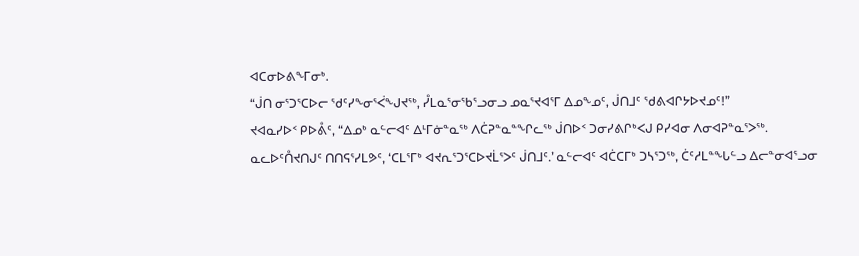ᐊᑕᓂᐅᕕᖕᒥᓂᒃ.
“ᒎᑎ ᓂᕐᑐᕐᑕᐅᓕ ᖁᑦᓯᖕᓂᕐᐹᖑᔪᖅ, ᓮᒪᓇᕐᓂᖃᕐᓗᓂᓗ ᓄᓇᕐᔪᐊᕐᒥ ᐃᓄᖕᓄᑦ, ᒎᑎᒧᑦ ᖁᕕᐊᒋᔭᐅᔪᓄᑦ!”
ᔪᐊᓇᓯᐅᑉ ᑭᐅᕔᑦ, “ᐃᓄᒃ ᓇᓪᓕᐊᑦ ᐃᒻᒥᓃᓐᓇᖅ ᐱᑖᕈᓐᓇᓐᖏᓚᖅ ᒎᑎᐅᑉ ᑐᓂᓯᕕᒋᒃᐸᒍ ᑭᓯᐊᓂ ᐱᓂᐊᕈᓐᓇᕐᐳᖅ.
ᓇᓚᐅᑦᑍᔪᑎᒍᑦ ᑎᑎᕋᕐᓯᒪᕗᑦ, ‘ᑕᒪᕐᒥᒃ ᐊᔪᕆᕐᑐᕐᑕᐅᔪᒫᕐᐳᑦ ᒎᑎᒧᑦ.’ ᓇᓪᓕᐊᑦ ᐊᑖᑕᒥᒃ ᑐᓴᕐᑐᖅ, ᑖᑦᓱᒪᓐᖓᓪᓗ ᐃᓕᓐᓂᐊᕐᓗᓂ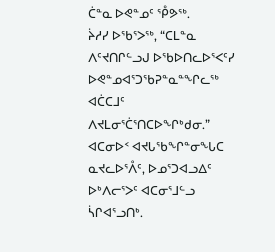ᑖᓐᓇ ᐅᕙᓐᓄᑦ ᕾᕗᖅ.
ᔩᓱᓯ ᐅᖃᕐᐳᖅ, “ᑕᒪᓐᓇ ᐱᑦᔪᑎᒋᓪᓗᒍ ᐅᖃᐅᑎᓚᐅᕐᐸᑦᓯ ᐅᕙᓐᓄᐊᕐᑐᖃᕈᓐᓇᓐᖏᓚᖅ ᐊᑖᑕᒧᑦ ᐱᔪᒪᓂᕐᑖᕐᑎᑕᐅᖏᒃᑯᓂ.”
ᐊᑕᓂᐅᑉ ᐊᔪᒐᖃᖏᓐᓂᖓᑕ ᓇᔪᓚᐅᕐᐰᑦ, ᐅᓄᕐᑐᐊᓗᐃᑦ ᐅᒃᐱᓕᕐᐳᑦ ᐊᑕᓂᕐᒧᓪᓗ ᓵᒋᐊᕐᓗᑎᒃ.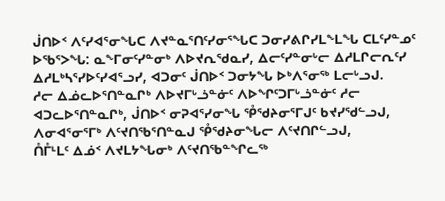ᒎᑎᐅᑉ ᐱᑦᓯᐊᕐᓂᖓᑕ ᐱᔪᓐᓇᕐᑎᑦᓯᓂᕐᖓᑕ ᑐᓂᓯᕕᒋᓯᒪᖕᒪᖓ ᑕᒪᑦᓯᓐᓄᑦ ᐅᖃᕐᐳᖓ: ᓇᖕᒥᓂᑦᓯᓐᓂᒃ ᐱᐅᔪᕆᖁᓇᓯ, ᐃᓕᑦᓯᓐᓂᒡᓕ ᐃᓱᒪᒋᓕᕆᑦᓯ ᐃᓱᒪᒃᓴᕐᓯᐅᑦᓯᐊᕐᓗᓯ, ᐊᑐᓂᑦ ᒎᑎᐅᑉ ᑐᓂᔭᖓ ᐅᒃᐱᕐᓂᖅ ᒪᓕᒡᓗᒍ.
ᓱᓕ ᐃᓅᓚᐅᕐᑎᓐᓇᒋᒃ ᐱᐅᔪᒥᒡᓘᓐᓃᑦ ᐱᐅᖏᑦᑐᒥᒡᓘᓐᓃᑦ ᓱᓕ ᐊᑐᓚᐅᕐᑎᓐᓇᒋᒃ, ᒎᑎᐅᑉ ᓂᕈᐊᕐᓯᓂᖓ ᕾᖁᔨᓂᕐᒥᒍᑦ ᑲᔪᓯᖁᓪᓗᒍ, ᐱᓂᐊᕐᓂᕐᒥᒃ ᐱᑦᔪᑎᖃᕐᑎᓐᓇᒍ ᕾᖁᔨᓂᖓᓕ ᐱᑦᔪᑎᒋᓪᓗᒍ,
ᑍᒤᒻᒪᑦ ᐃᓅᑉ ᐱᔪᒪᔭᖓᓂᒃ ᐱᑦᔪᑎᖃᓐᖏᓚᖅ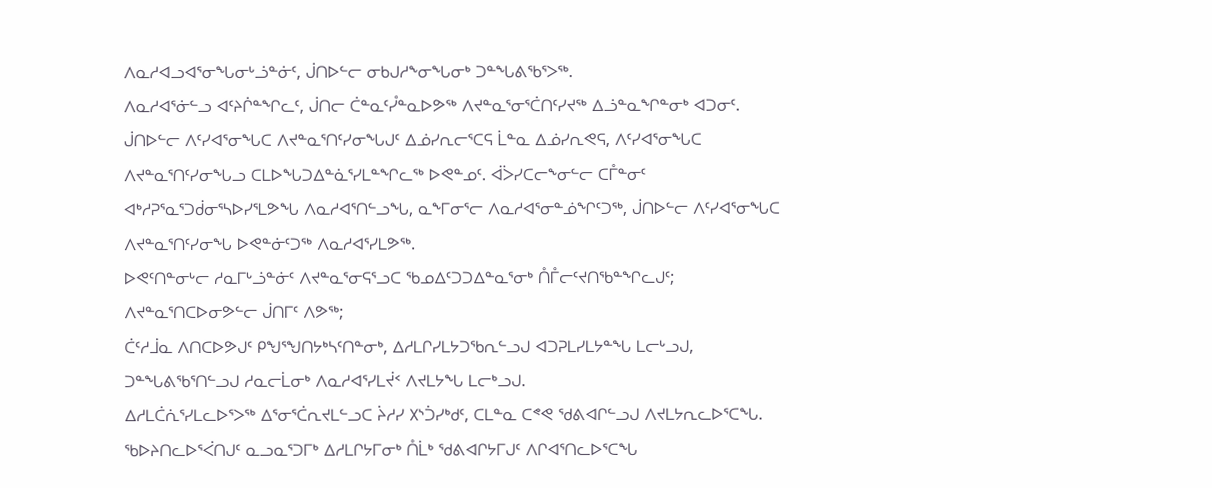ᐱᓇᓱᐊᓗᐊᕐᓂᖓᓂᒡᓘᓐᓃᑦ, ᒎᑎᐅᓪᓕ ᓂᑲᒍᓱᖕᓂᖓᓂᒃ ᑐᓐᖓᕕᖃᕐᐳᖅ.
ᐱᓇᓱᐊᕐᓃᓪᓗ ᐊᑦᔨᒌᓐᖏᓚᑦ, ᒎᑎᓕ ᑖᓐᓇᑦᓮᓐᓇᐅᕗᖅ ᐱᔪᓐᓇᕐᓂᕐᑖᑎᑦᓯᔪᖅ ᐃᓘᓐᓇᖏᓐᓂᒃ ᐊᑐᓂᑦ.
ᒎᑎᐅᓪᓕ ᐱᑦᓯᐊᕐᓂᖓᑕ ᐱᔪᓐᓇᕐᑎᑦᓯᓂᖓᒍᑦ ᐃᓅᓯᕆᓕᕐᑕᕋ ᒫᓐᓇ ᐃᓅᓯᕆᕙᕋ, ᐱᑦᓯᐊᕐᓂᖓᑕ ᐱᔪᓐᓇᕐᑎᑦᓯᓂᖓᓗ ᑕᒪᐅᖓᑐᐃᓐᓈᕐᓯᒪᓐᖏᓚᖅ ᐅᕙᓐᓄᑦ. ᐋᐴᓯᑕᓕᖕᓂᓪᓕ ᑕᒤᓐᓂᑦ ᐊᒃᓱᕈᕐᓇᕐᑐᑰᓂᕐᓴᐅᓯᕐᒪᕗᖓ ᐱᓇᓱᐊᕐᑎᓪᓗᖓ, ᓇᖕᒥᓂᕐᓕ ᐱᓇᓱᐊᕐᓂᓐᓅᖏᑦᑐᖅ, ᒎᑎᐅᓪᓕ ᐱᑦᓯᐊᕐᓂᖓᑕ ᐱᔪᓐᓇᕐᑎᑦᓯᓂᖓ ᐅᕙᓐᓃᑦᑐᖅ ᐱᓇᓱᐊᕐᓯᒪᕗᖅ.
ᐅᕙᑦᑎᓐᓂᒡᓕ ᓱᓇᒥᒡᓘᓐᓃᑦ ᐱᔪᓐᓇᕐᓂᕋᕐᓗᑕ ᖃᓄᐃᑦᑐᑐᐃᓐᓇᕐᓂᒃ ᑍᒤᓕᑦᔪᑎᖃᓐᖏᓚᒍᑦ; ᐱᔪᓐᓇᕐᑎᑕᐅᓂᕗᓪᓕ ᒎᑎᒥᑦ ᐱᕗᖅ;
ᑖᑦᓱᒨᓇ ᐱᑎᑕᐅᕗᒍᑦ ᑭᖑᕐᖑᑎᔭᒃᓴᑦᑎᓐᓂᒃ, ᐃᓱᒪᒋᓯᒪᔭᑐᖃᕆᓪᓗᒍ ᐊᑐᕈᒪᓯᒪᔭᓐᖓ ᒪᓕᒡᓗᒍ, ᑐᓐᖓᕕᖃᕐᑎᓪᓗᒍ ᓱᓇᓕᒫᓂᒃ ᐱᓇᓱᐊᕐᓯᒪᔫᑉ ᐱᔪᒪᔭᖓ ᒪᓕᒃᓗᒍ.
ᐃᓱᒪᑖᕇᕐᓯᒪᓚᐅᕐᐳᖅ ᐃᕐᓂᕐᑖᕆᔪᒪᓪᓗᑕ ᔩᓱᓯ ᙭ᔅᑑᓯᒃᑯᑦ, ᑕᒪᓐᓇ ᑕᕝᕙ ᖁᕕᐊᒋᓪᓗᒍ ᐱᔪᒪᔭᕆᓚᐅᕐᑕᖓ.
ᖃᐅᔨᑎᓚᐅᕐᐹᑎᒍᑦ ᓇᓗᓇᕐᑐᒥᒃ ᐃᓱᒪᒋᔭᒥᓂᒃ ᑍᒫᒃ ᖁᕕᐊᒋᔭᒥᒍᑦ ᐱᒋᐊᕐᑎᓚᐅᕐᑕᖓ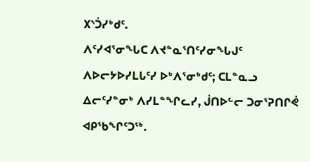᙭ᔅᑑᓯᒃᑯᑦ.
ᐱᑦᓯᐊᕐᓂᖓᑕ ᐱᔪᓐᓇᕐᑎᑦᓯᓂᖓᒍᑦ ᐱᐅᓕᔭᐅᓯᒪᒐᑦᓯ ᐅᒃᐱᕐᓂᒃᑯᑦ; ᑕᒪᓐᓇᓗ ᐃᓕᑦᓯᓐᓂᒃ ᐱᓯᒪᓐᖏᓚᓯ, ᒎᑎᐅᓪᓕ ᑐᓂᕐᕈᑎᒋᕚ ᐊᑭᖃᖏᑦᑐᖅ.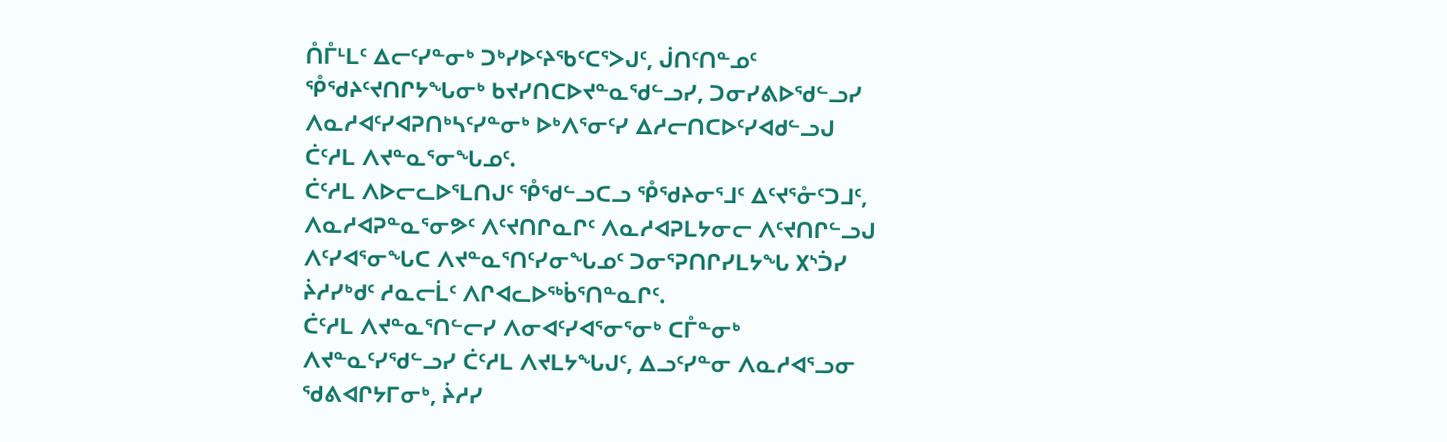ᑍᒤᒻᒪᑦ ᐃᓕᑦᓯᓐᓂᒃ ᑐᒃᓯᐅᑦᔨᖃᑦᑕᕐᐳᒍᑦ, ᒎᑎᑦᑎᓐᓄᑦ ᕾᖁᔨᑦᔪᑎᒋᔭᖓᓂᒃ ᑲᔪᓯᑎᑕᐅᔪᓐᓇᖁᓪᓗᓯ, ᑐᓂᓯᕕᐅᖁᓪᓗᓯ ᐱᓇᓱᐊᑦᓯᐊᕈᑎᒃᓴᑦᓯᓐᓂᒃ ᐅᒃᐱᕐᓂᑦᓯ ᐃᓱᓕᑎᑕᐅᑦᓯᐊᑯᓪᓗᒍ ᑖᑦᓱᒪ ᐱᔪᓐᓇᕐᓂᖓᓄᑦ.
ᑖᑦᓱᒪ ᐱᐅᓕᓚᐅᕐᒪᑎᒍᑦ ᕾᖁᓪᓗᑕᓗ ᕾᖁᔨᓂᕐᒧᑦ ᐃᑦᔪᕐᓁᑦᑐᒧᑦ, ᐱᓇᓱᐊᕈᓐᓇᕐᓂᕗᑦ ᐱᑦᔪᑎᒋᓇᒋᑦ ᐱᓇᓱᐊᕈᒪᔭᓂᓕ ᐱᑦᔪᑎᒋᓪᓗᒍ ᐱᑦᓯᐊᕐᓂᖓᑕ ᐱᔪᓐᓇᕐᑎᑦᓯᓂᖓᓄᑦ ᑐᓂᕐᕈᑎᒋᓯᒪᔭᖓ ᙭ᔅᑑᓯ ᔩᓱᓯᒃᑯᑦ ᓱᓇᓕᒫᑦ ᐱᒋᐊᓚᐅᖅᑳᕐᑎᓐᓇᒋᑦ.
ᑖᑦᓱᒪ ᐱᔪᓐᓇᕐᑎᓪᓕᓯ ᐱᓂᐊᑦᓯᐊᕐᓂᕐᓂᒃ ᑕᒤᓐᓂᒃ ᐱᔪᓐᓇᑦᓯᖁᓪᓗᓯ ᑖᑦᓱᒪ ᐱᔪᒪᔭᖓᒍᑦ, ᐃᓗᑦᓯᓐᓂ ᐱᓇᓱᐊᕐᓗᓂ ᖁᕕᐊᒋᔭᒥᓂᒃ, ᔩᓱᓯ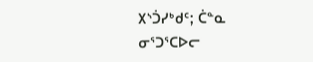᙭ᔅᑑᓯᒃᑯᑦ; ᑖᓐᓇ ᓂᕐᑐᕐᑕᐅᓕ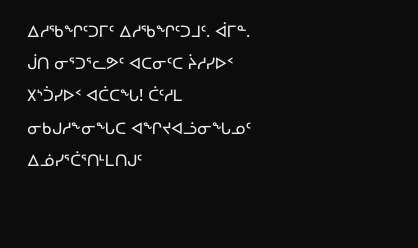ᐃᓱᖃᖏᑦᑐᒥᑦ ᐃᓱᖃᖏᑦᑐᒧᑦ. ᐋᒥᓐ.
ᒎᑎ ᓂᕐᑐᕐᓚᕗᑦ ᐊᑕᓂᑦᑕ ᔩᓱᓯᐅᑉ ᙭ᔅᑑᓯᐅᑉ ᐊᑖᑕᖓ! ᑖᑦᓱᒪ ᓂᑲᒍᓱᖕᓂᖓᑕ ᐊᖏᔪᐊᓘᓂᖓᓄᑦ ᐃᓅᓯᕐᑖᕐᑎᒻᒪᑎᒍᑦ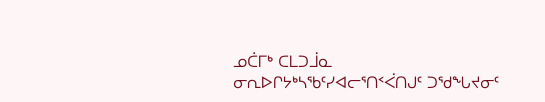ᓄᑖᒥᒃ ᑕᒪᑐᒨᓇ ᓂᕆᐅᒋᔭᒃᓴᖃᑦᓯᐊᓕᕐᑎᑉᐹᑎᒍᑦ ᑐᖁᖓᔪᓂᑦ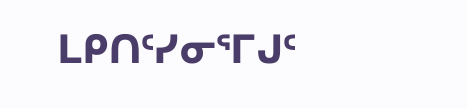ᒪᑭᑎᑦᓯᓂᕐᒥᒍᑦ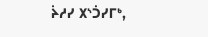ᔩᓱᓯ ᙭ᔅᑑᓯᒥᒃ,